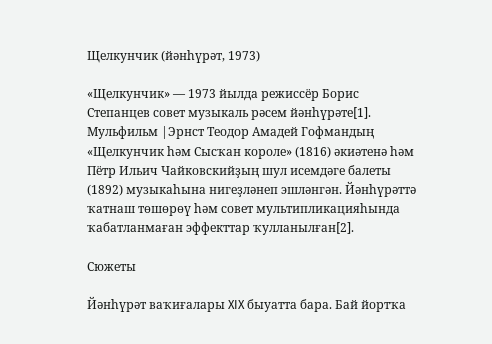Щелкунчик (йәнһүрәт, 1973)

«Щелкунчик» — 1973 йылда режиссёр Борис Степанцев совет музыкаль рәсем йәнһүрәте[1]. Мульфильм |Эрнст Теодор Амадей Гофмандың «Щелкунчик һәм Сысҡан короле» (1816) әкиәтенә һәм Пётр Ильич Чайковскийҙың шул исемдәге балеты (1892) музыкаһына нигеҙләнеп эшләнгән. Йәнһүрәттә ҡатнаш төшөрөү һәм совет мультипликацияһында ҡабатланмаған эффекттар ҡулланылған[2].

Сюжеты

Йәнһүрәт ваҡиғалары XIX быуатта бара. Бай йортҡа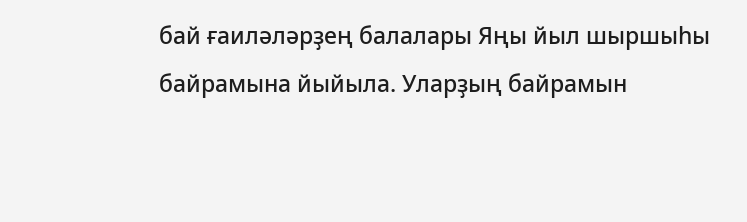бай ғаиләләрҙең балалары Яңы йыл шыршыһы байрамына йыйыла. Уларҙың байрамын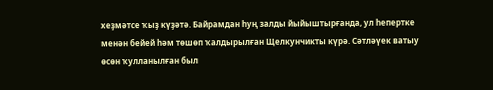хеҙмәтсе ҡыҙ күҙәтә. Байрамдан һуң залды йыйыштырғанда, ул һепертке менән бейей һәм төшөп ҡалдырылған Щелкунчикты күрә. Сәтләүек ватыу өсөн ҡулланылған был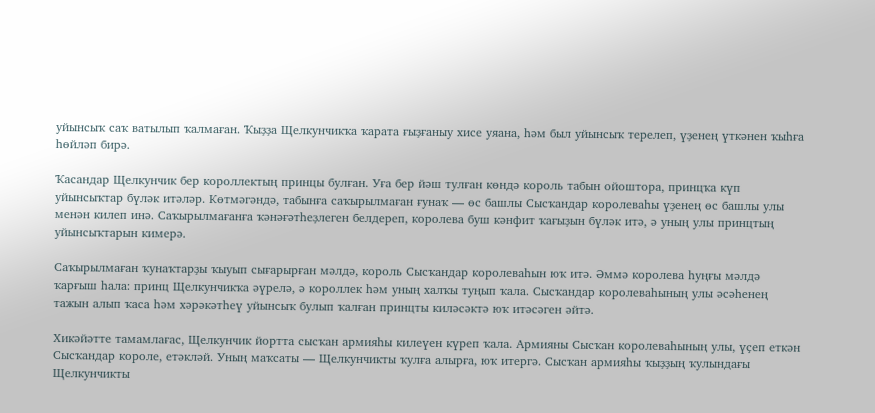уйынсыҡ саҡ ватылып ҡалмаған. Ҡыҙҙа Щелкунчикҡа ҡарата ғыҙғаныу хисе уяана, һәм был уйынсыҡ терелеп, үҙенең үткәнен ҡыһға һөйләп бирә.

Ҡасандар Щелкунчик бер короллектың принцы булған. Уға бер йәш тулған көндә король табын ойоштора, принцҡа күп уйынсыҡтар бүләк итәләр. Көтмәгәндә, табынға саҡырылмаған ғунаҡ — өс башлы Сысҡандар королеваһы үҙенең өс башлы улы менән килеп инә. Саҡырылмағанға ҡәнәғәтһеҙлеген белдереп, королева буш кәнфит ҡағыҙын бүләк итә, ә уның улы принцтың уйынсыҡтарын кимерә.

Саҡырылмаған ҡунаҡтарҙы ҡыуып сығарырған мәлдә, король Сысҡандар королеваһын юҡ итә. Әммә королева һуңғы мәлдә ҡарғыш һала: принц Щелкунчикҡа әүрелә, ә короллек һәм уның халҡы туңып ҡала. Сысҡандар королеваһының улы әсәһенең тажын алып ҡаса һәм хәрәкәтһеү уйынсыҡ булып ҡалған принцты киләсәктә юҡ итәсәген әйтә.

Хикәйәтте тамамлағас, Щелкунчик йортта сысҡан армияһы килеүен күреп ҡала. Армияны Сысҡан королеваһының улы, үҫеп еткән Сысҡандар короле, етәкләй. Уның маҡсаты — Щелкунчикты ҡулға алырға, юҡ итергә. Сысҡан армияһы ҡыҙҙың ҡулындағы Щелкунчикты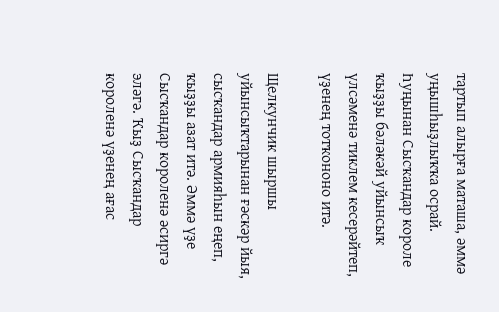тартып алырға маташа, әммә уңышһыҙлыҡҡа осрай. Һуңынан Сысҡандар короле ҡыҙҙы бәләкәй уйынсыҡ үлсәменә тиклем кесерәйтеп, үҙенең тотҡононо итә.

Щелкунчик шыршы уйынсыҡтарынан ғәскәр йыя, сысҡандар армияһын еңеп, ҡыҙҙы азат итә. Әммә үҙе Сысҡандар короленә әсиргә эләгә. Ҡыҙ Сысҡандар короленә үҙенең ағас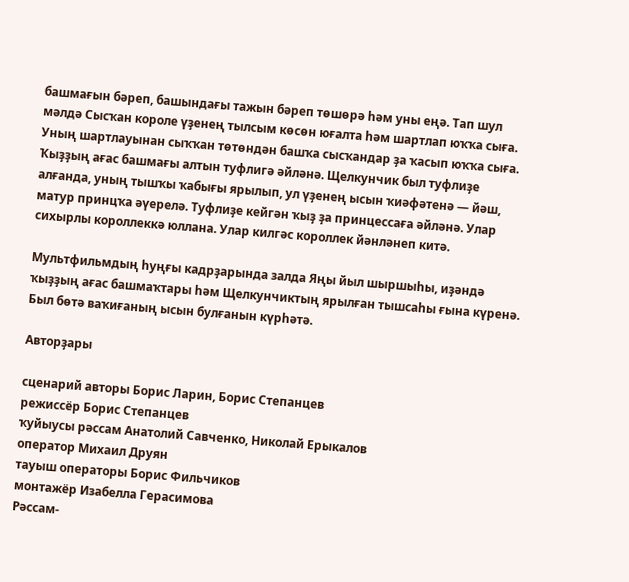башмағын бәреп, башындағы тажын бәреп төшөрә һәм уны еңә. Тап шул мәлдә Сысҡан короле үҙенең тылсым көсөн юғалта һәм шартлап юҡҡа сыға. Уның шартлауынан сыҡҡан төтөндән башҡа сысҡандар ҙа ҡасып юҡҡа сыға. Ҡыҙҙың ағас башмағы алтын туфлигә әйләнә. Щелкунчик был туфлиҙе алғанда, уның тышҡы ҡабығы ярылып, ул үҙенең ысын ҡиәфәтенә — йәш, матур принцҡа әүерелә. Туфлиҙе кейгән ҡыҙ ҙа принцессаға әйләнә. Улар сихырлы короллеккә юллана. Улар килгәс короллек йәнләнеп китә.

Мультфильмдың һуңғы кадрҙарында залда Яңы йыл шыршыһы, иҙәндә ҡыҙҙың ағас башмаҡтары һәм Щелкунчиктың ярылған тышсаһы ғына күренә. Был бөтә ваҡиғаның ысын булғанын күрһәтә.

Авторҙары

сценарий авторы Борис Ларин, Борис Степанцев
режиссёр Борис Степанцев
ҡуйыусы рәссам Анатолий Савченко, Николай Ерыкалов
оператор Михаил Друян
тауыш операторы Борис Фильчиков
монтажёр Изабелла Герасимова
Рәссам-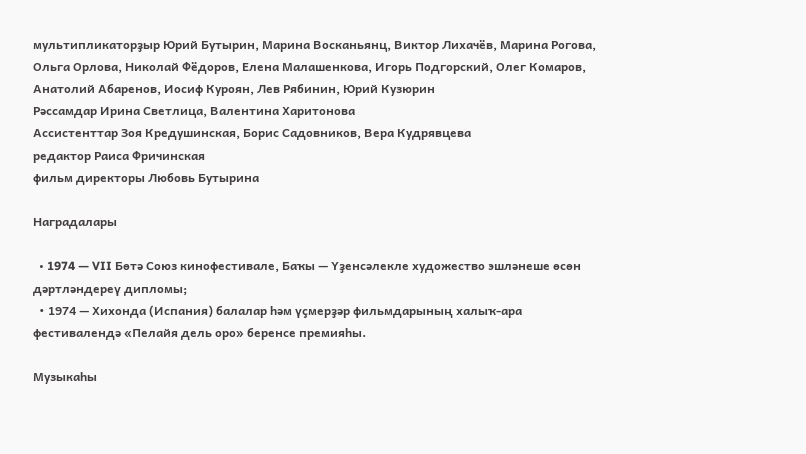мультипликаторҙыр Юрий Бутырин, Марина Восканьянц, Виктор Лихачёв, Марина Рогова, Ольга Орлова, Николай Фёдоров, Елена Малашенкова, Игорь Подгорский, Олег Комаров, Анатолий Абаренов, Иосиф Куроян, Лев Рябинин, Юрий Кузюрин
Рәссамдар Ирина Светлица, Валентина Харитонова
Ассистенттар Зоя Кредушинская, Борис Садовников, Вера Кудрявцева
редактор Раиса Фричинская
фильм директоры Любовь Бутырина

Наградалары

  • 1974 — VII Бөтә Союз кинофестивале, Баҡы — Үҙенсәлекле художество эшләнеше өсөн дәртләндереү дипломы;
  • 1974 — Хихонда (Испания) балалар һәм үҫмерҙәр фильмдарының халыҡ-ара фестивалендә «Пелайя дель оро» беренсе премияһы.

Музыкаһы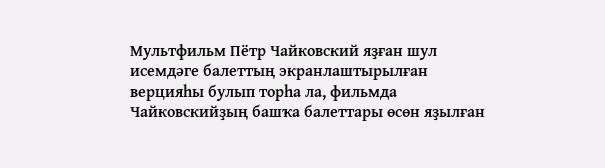Мультфильм Пётр Чайковский яҙған шул исемдәге балеттың экранлаштырылған верцияһы булып торһа ла, фильмда Чайковскийҙың башҡа балеттары өсөн яҙылған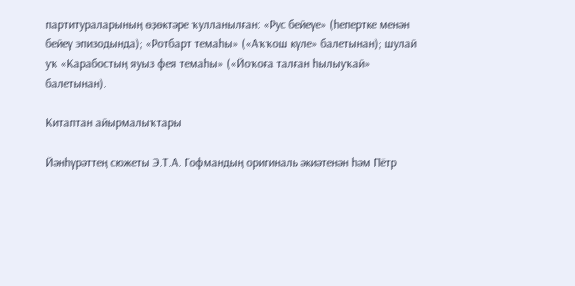партитураларының өҙөктәре ҡулланылған: «Рус бейеүе» (һепертке менән бейеү эпизодында); «Ротбарт темаһы» («Аҡҡош күле» балетынан); шулай уҡ «Карабостың яуыз фея темаһы» («Йоҡоға талған һылыуҡай» балетынан).

Китаптан айырмалыҡтары

Йәнһүрәттең сюжеты Э.Т.А. Гофмандың оригиналь әкиәтенән һәм Пётр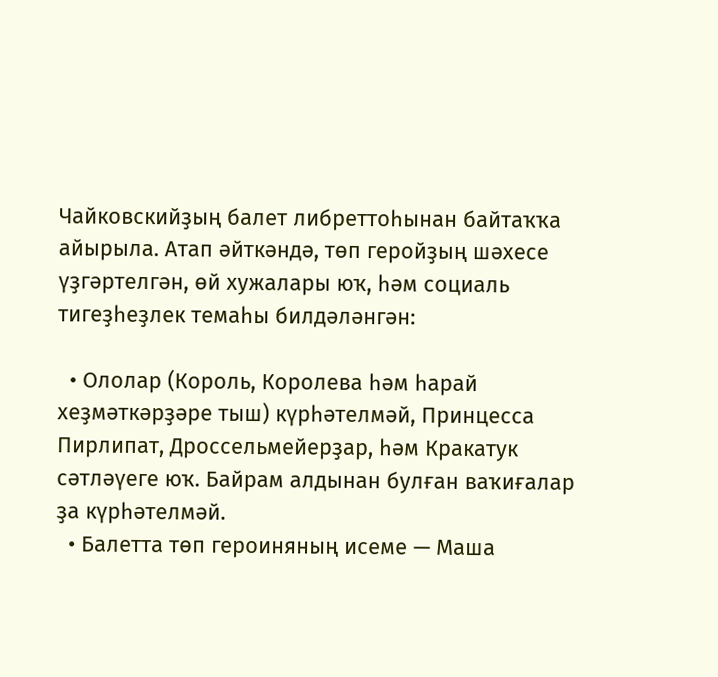Чайковскийҙың балет либреттоһынан байтаҡҡа айырыла. Атап әйткәндә, төп геройҙың шәхесе үҙгәртелгән, өй хужалары юҡ, һәм социаль тигеҙһеҙлек темаһы билдәләнгән:

  • Ололар (Король, Королева һәм һарай хеҙмәткәрҙәре тыш) күрһәтелмәй, Принцесса Пирлипат, Дроссельмейерҙар, һәм Кракатук сәтләүеге юҡ. Байрам алдынан булған ваҡиғалар ҙа күрһәтелмәй.
  • Балетта төп героиняның исеме — Маша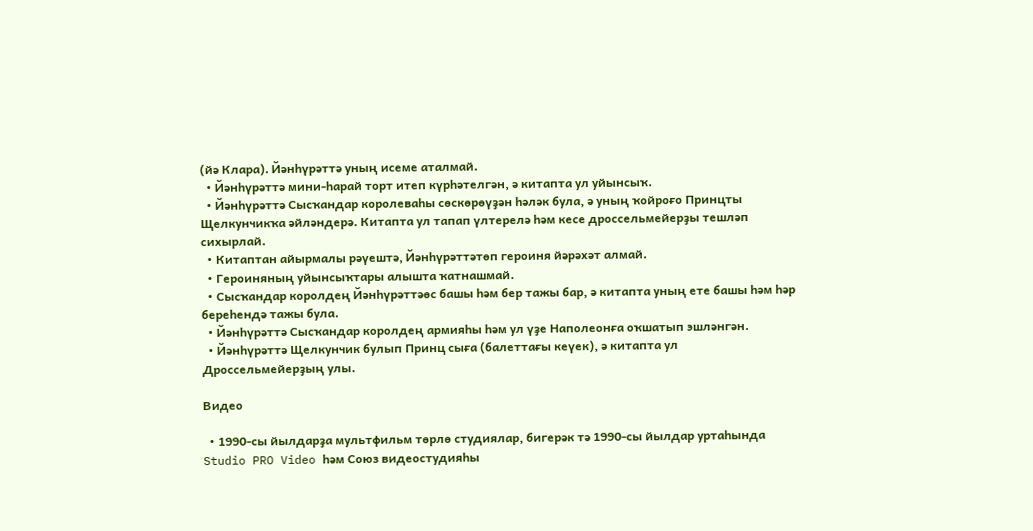(йә Клара). Йәнһүрәттә уның исеме аталмай.
  • Йәнһүрәттә мини-һарай торт итеп күрһәтелгән, ә китапта ул уйынсыҡ.
  • Йәнһүрәттә Сысҡандар королеваһы сөскөрөүҙән һәләк була, ә уның ҡойроғо Принцты Щелкунчикҡа әйләндерә. Китапта ул тапап үлтерелә һәм кесе дроссельмейерҙы тешләп сихырлай.
  • Китаптан айырмалы рәүештә, Йәнһүрәттәтөп героиня йәрәхәт алмай.
  • Героиняның уйынсыҡтары алышта ҡатнашмай.
  • Сысҡандар королдең Йәнһүрәттәөс башы һәм бер тажы бар, ә китапта уның ете башы һәм һәр береһендә тажы була.
  • Йәнһүрәттә Сысҡандар королдең армияһы һәм ул үҙе Наполеонға оҡшатып эшләнгән.
  • Йәнһүрәттә Щелкунчик булып Принц сыға (балеттағы кеүек), ә китапта ул Дроссельмейерҙың улы.

Видео

  • 1990-сы йылдарҙа мультфильм төрлө студиялар, бигерәк тә 1990-сы йылдар уртаһында Studio PRO Video һәм Союз видеостудияһы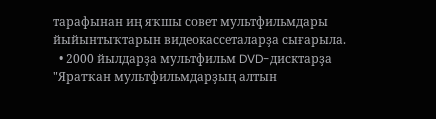тарафынан иң яҡшы совет мультфильмдары йыйынтыҡтарын видеокассеталарҙа сығарыла.
  • 2000 йылдарҙа мультфильм DVD-дисктарҙа "Яратҡан мультфильмдарҙың алтын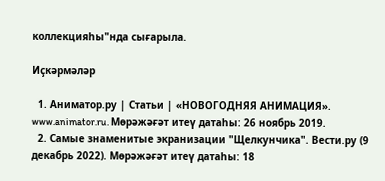коллекцияһы"нда сығарыла.

Иҫкәрмәләр

  1. Аниматор.ру | Статьи | «НОВОГОДНЯЯ АНИМАЦИЯ». www.animator.ru. Мөрәжәғәт итеү датаһы: 26 ноябрь 2019.
  2. Самые знаменитые экранизации "Щелкунчика". Вести.ру (9 декабрь 2022). Мөрәжәғәт итеү датаһы: 18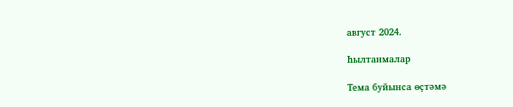август 2024.

Һылтанмалар

Тема буйынса өҫтәмә